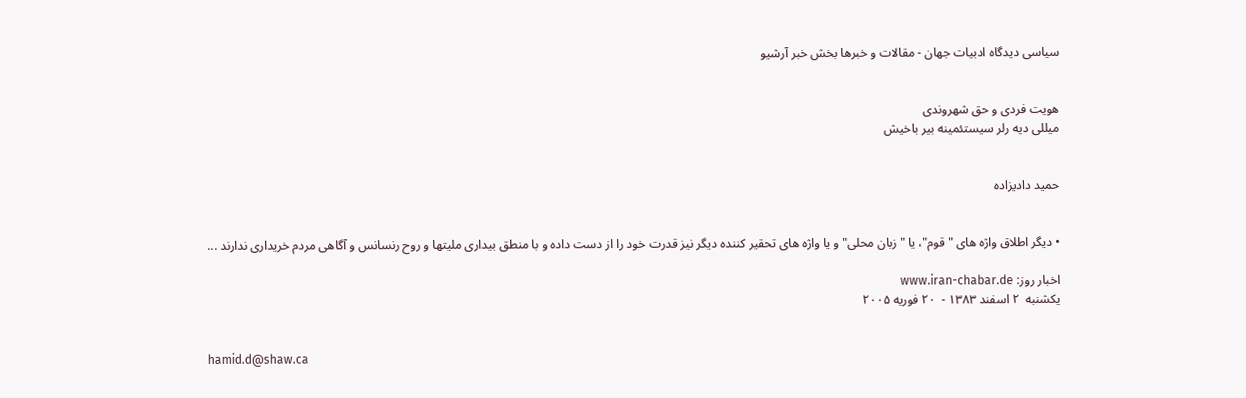سیاسی دیدگاه ادبیات جهان - مقالات و خبرها بخش خبر آرشیو


هویت فردی و حق شهروندی
میللی دیه رلر سیستئمینه بیر باخیش


حمید دادیزاده


• دیگر اطلاق واژه های "قوم"، یا "زبان محلی" و یا واژه های تحقیر کننده دیگر نیز قدرت خود را از دست داده و با منطق بیداری ملیتها و روح رنسانس و آگاهی مردم خریداری ندارند ...

اخبار روز: www.iran-chabar.de
يکشنبه  ۲ اسفند ۱٣٨٣ -  ۲۰ فوريه ۲۰۰۵


hamid.d@shaw.ca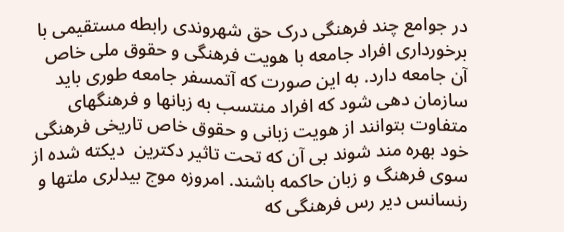در جوامع چند فرهنگی درک حق شهروندی رابطه مستقیمی با برخورداری افراد جامعه با هویت فرهنگی و حقوق ملی خاص آن جامعه دارد. به این صورت که آتمسفر جامعه طوری باید سازمان دهی شود که افراد منتسب به زبانها و فرهنگهای متفاوت بتوانند از هویت زبانی و حقوق خاص تاریخی فرهنگی خود بهره مند شوند بی آن که تحت تاثیر دکترین  دیکته شده از سوی فرهنگ و زبان حاکمه باشند. امروزه موج بیدلری ملتها و رنسانس دیر رس فرهنگی که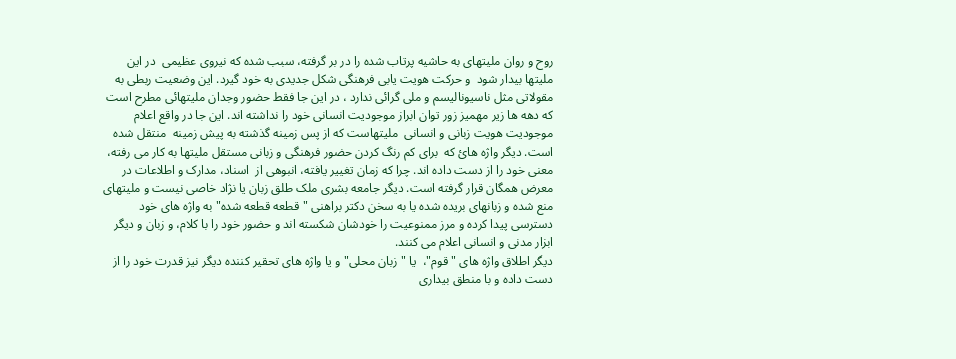روح و روان ملیتهای به حاشیه پرتاب شده را در بر گرفته، سبب شده که نیروی عظیمی  در این ملیتها بیدار شود  و حرکت هویت یابی فرهنگی شکل جدیدی به خود گیرد. این وضعیت ربطی به مقولاتی مثل ناسیونالیسم و ملی گرائی ندارد ، در این جا فقط حضور وجدان ملیتهائی مطرح است که دهه ها زیر مهمیز زور توان ابراز موجودیت انسانی خود را نداشته اند. این جا در واقع اعلام موجودیت هویت زبانی و انسانی  ملیتهاست که از پس زمینه گذشته به پیش زمینه  منتقل شده است. دیگر واژه هائ که  برای کم رنگ کردن حضور فرهنگی و زبانی مستقل ملیتها به کار می رفته، معنی خود را از دست داده اند. چرا که زمان تغییر یافته، انبوهی از  اسناد، مدارک و اطلاعات در معرض همگان قرار گرفته است. دیگر جامعه بشری ملک طلق زبان یا نژاد خاصی نیست و ملیتهای منع شده و زبانهای بریده شده یا به سخن دکتر براهنی "قطعه قطعه شده" به واژه های خود دسترسی پیدا کرده و مرز ممنوعیت را خودشان شکسته اند و حضور خود را با کلام، و زبان و دیگر ابزار مدنی و انسانی اعلام می کنند.
دیگر اطلاق واژه های "قوم"،  یا "زبان محلی" و یا واژه های تحقیر کننده دیگر نیز قدرت خود را از دست داده و با منطق بیداری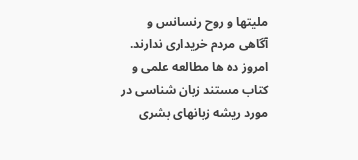ملیتها و روح رنسانس و آگاهی مردم خریداری ندارند. امروز ده ها مطالعه علمی و کتاب مستند زبان شناسی در مورد ریشه زبانهای بشری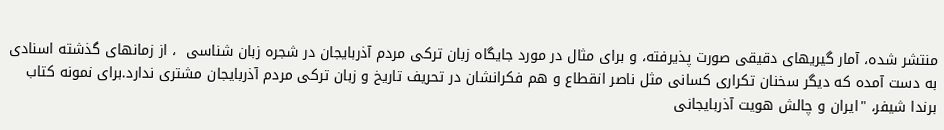منتشر شده، آمار گیریهای دقیقی صورت پذیرفته، و برای مثال در مورد جایگاه زبان ترکی مردم آذربایجان در شجره زبان شناسی  ، از زمانهای گذشته اسنادی به دست آمده که دیگر سخنان تکراری کسانی مثل ناصر انقطاع و هم فکرانشان در تحریف تاریخ و زبان ترکی مردم آذربایجان مشتری ندارد.برای نمونه کتاب برندا شیفر، "ایران و چالش هویت آذربایجانی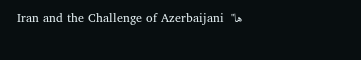ها"  Iran and the Challenge of Azerbaijani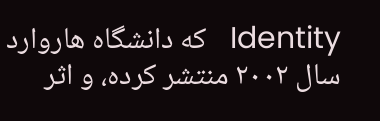Identity   که دانشگاه هاروارد سال ۲۰۰۲ منتشر کرده، و اثر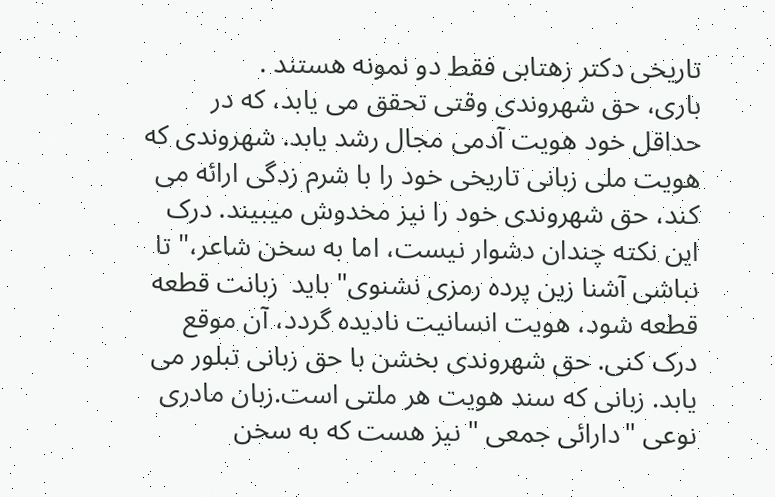تاریخی دکتر زهتابی فقط دو نمونه هستند .
باری، حق شهروندی وقتی تحقق می یابد، که در حداقل خود هویت آدمی مجال رشد یابد. شهروندی که هویت ملی زبانی تاریخی خود را با شرم زدگی ارائه می کند، حق شهروندی خود را نیز مخدوش میبیند. درک این نکته چندان دشوار نیست، اما به سخن شاعر،" تا نباشی آشنا زین پرده رمزی نشنوی" باید  زبانت قطعه قطعه شود، هویت انسانیت نادیده گردد، آن موقع درک کنی. حق شهروندی بخشن با حق زبانی تبلور می یابد. زبانی که سند هویت هر ملتی است.زبان مادری نوعی "دارائی جمعی " نیز هست که به سخن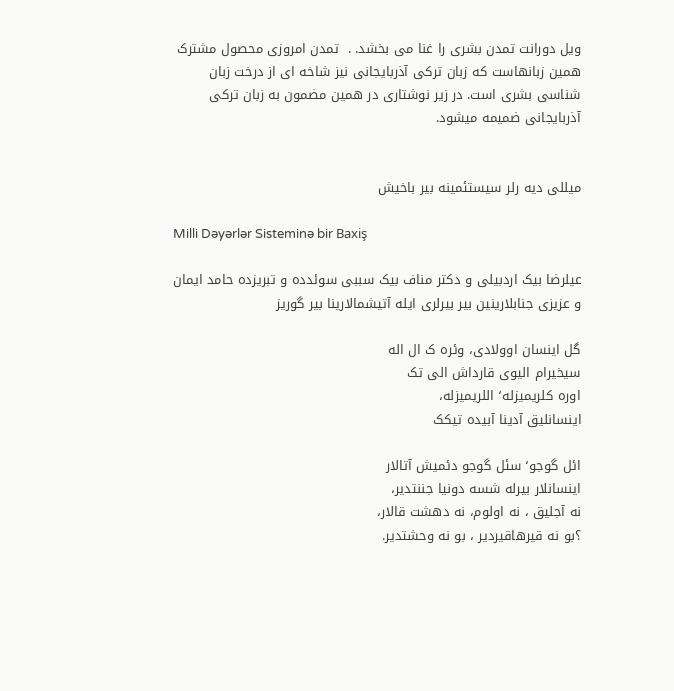ویل دورانت تمدن بشری را غنا می بخشد. .  تمدن امروزی محصول مشترک همین زبانهاست که زبان ترکی آذربایجانی نیز شاخه ای از درخت زبان شناسی بشری است. در زیر نوشتاری در همین مضمون به زبان ترکی آذربایجانی ضمیمه میشود.


میللی دیه رلر سیستئمینه بیر باخیش

Milli Dəyərlər Sisteminə bir Baxiş

عیلرضا بیک اردبیلی و دکتر مناف بیک سببی سوئدده و تبریزده حامد ایمان و عزیزی جنابلارینین بیر بیرلری ایله آتیشمالارینا بیر گوریز

گل اینسان اوولادی، وئره ک ال اله
سیخیرام الیوی قارداش الی تک
اوره کلریمیزله٬ اللریمیزله،
اینسانلیق آدینا آبیده تیکک

ائل گوجو٬ سئل گوجو دئمیش آتالار
اینسانلار بیرله شسه دونیا جننتدیر،
نه آجلیق ، نه اولوم، نه دهشت قالار،
؟بو نه قیرهاقیردیر ، بو نه وحشتدیر.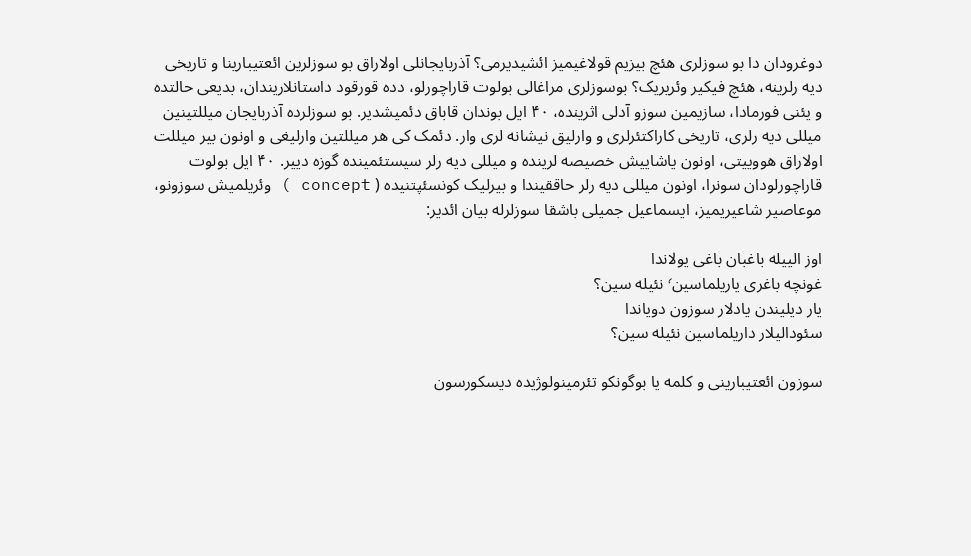دوغرودان دا بو سوزلری هئچ بیزیم قولاغیمیز ائشیدیرمی؟ آذربایجانلی اولاراق بو سوزلرین ائعتیبارینا و تاریخی دیه رلرینه، هئچ فیکیر وئریریک؟ بوسوزلری مراغالی بولوت قاراچورلو، دده قورقود داستانلاریندان، بدیعی حالتده و یئنی فورمادا، سازیمین سوزو آدلی اثرینده، ۴۰ ایل بوندان قاباق دئمیشدیر. بو سوزلرده آذربایجان میللتینین میللی دیه رلری، تاریخی کاراکتئرلری و وارلیق نیشانه لری وار. دئمک کی هر میللتین وارلیغی و اونون بیر میللت اولاراق هووییتی، اونون یاشاییش خصیصه لرینده و میللی دیه رلر سیستئمینده گوزه دییر. ۴۰ ایل بولوت قاراچورلودان سونرا، اونون میللی دیه رلر حاققیندا و بیرلیک کونسئپتنیده ( concept ) وئریلمیش سوزونو، موعاصیر شاعیریمیز، ایسماعیل جمیلی باشقا سوزلرله بیان ائدیر:

اوز الییله باغبان باغی یولاندا
غونچه باغری یاریلماسین٬ نئیله سین؟
یار دیلیندن یادلار سوزون دویاندا
سئودالیلار داریلماسین نئیله سین؟

سوزون ائعتیبارینی و کلمه یا بوگونکو تئرمینولوژیده دیسکورسون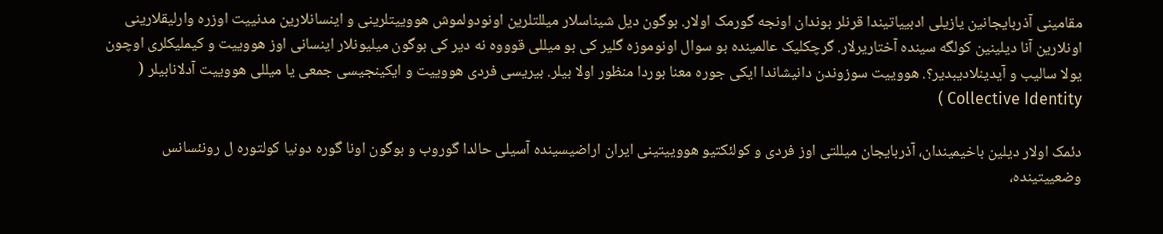مقامینی آذربایجانین یازیلی ادبییاتیندا قرنلر بوندان اونجه گورمک اولار. بوگون دیل شیناسلار میللتلرین اونودولموش هووییتلرینی و اینسانلارین مدنییت اوزره وارلیقلارینی اونلارین آنا دیلینین کولگه سینده آختاریرلار. گرچکلیک عالمینده بو سوال اونوموزه گلیر کی بو میللی قوووه نه دیر کی بوگون میلیونلار اینسانی اوز هووییت و کیملیکلری اوچون یولا سالیب و آیدینلادیبدیر؟. هووییت سوزوندن دانیشاندا ایکی جوره معنا بوردا منظور اولا بیلر. بیریسی فردی هووییت و ایکینجیسی جمعی یا میللی هووییت آدلانابیلر ( Collective Identity )

دئمک اولار دیلین باخیمیندان، آذربایجان میللتی اوز فردی و کولئکتیو هووییتینی ایران اراضیسینده آسیلی حالدا گوروب و بوگون اونا گوره دونیا کولتوره ل رونئسانس وضعییتینده،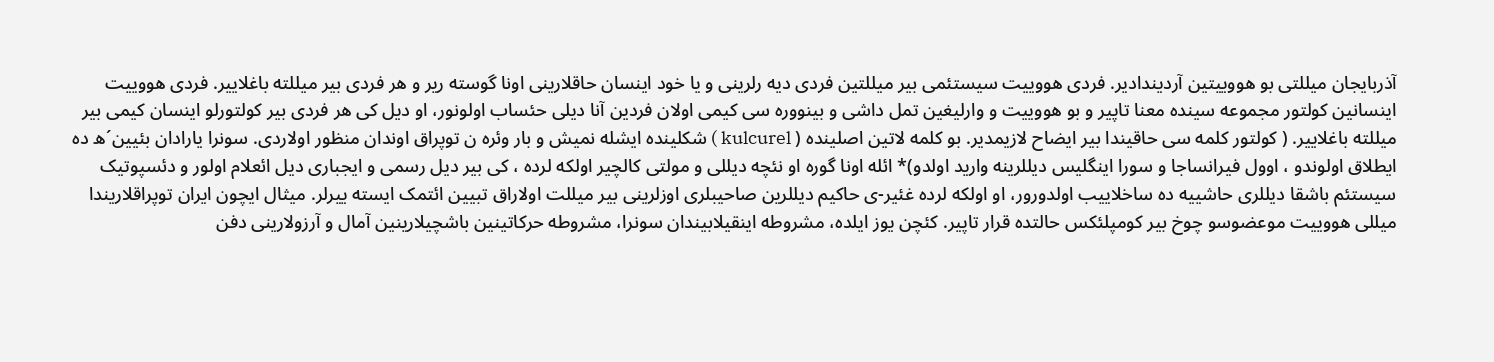آذربایجان میللتی بو هووییتین آردیندادیر. فردی هووییت سیستئمی بیر میللتین فردی دیه رلرینی و یا خود اینسان حاقلارینی اونا گوسته ریر و هر فردی بیر میللته باغلاییر. فردی هووییت اینسانین کولتور مجموعه سینده معنا تاپیر و بو هووییت و وارلیغین تمل داشی و بینووره سی کیمی اولان فردین آنا دیلی حئساب اولونور، او دیل کی هر فردی بیر کولتورلو اینسان کیمی بیر میللته باغلاییر. ( کولتور کلمه سی حاقیندا بیر ایضاح لازیمدیر. بو کلمه لاتین اصلینده ( kulcurel ) شکلینده ایشله نمیش و بار وئره ن توپراق اوندان منظور اولاردی. سونرا یارادان بئیین´ه ده ایطلاق اولوندو ، اوول فیرانساجا و سورا اینگلیس دیللرینه وارید اولدو)* ائله اونا گوره او نئچه دیللی و مولتی کالچیر اولکه لرده ، کی بیر دیل رسمی و ایجباری دیل ائعلام اولور و دئسپوتیک سیستئم باشقا دیللری حاشییه ده ساخلاییب اولدورور، او اولکه لرده غئیر-ی حاکیم دیللرین صاحیبلری اوزلرینی بیر میللت اولاراق تبیین ائتمک ایسته ییرلر. میثال ایچون ایران توپراقلاریندا میللی هووییت موعضوسو چوخ بیر کومپلئکس حالتده قرار تاپیر. کئچن یوز ایلده، مشروطه اینقیلابیندان سونرا، مشروطه حرکاتینین باشچیلارینین آمال و آرزولارینی دفن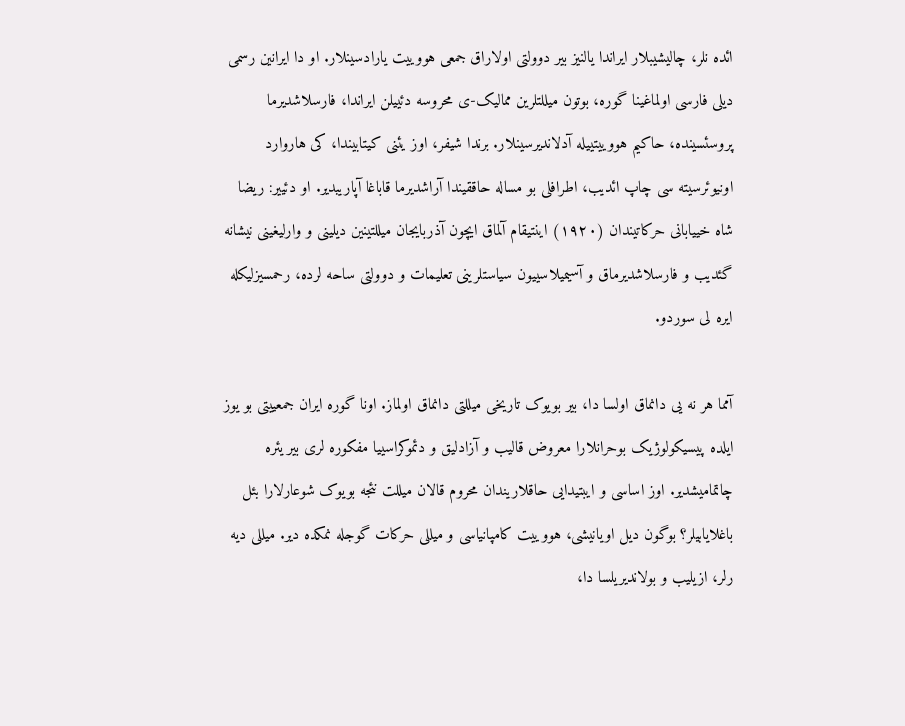ائده نلر، چالیشیبلار ایراندا یالنیز بیر دوولتی اولاراق جمعی هووییت یارادسینلار. او دا ایرانین رسمی دیلی فارسی اولماغینا گوره، بوتون میللتلرین ممالیک-ی محروسه دئییلن ایراندا، فارسلاشدیرما پروسئسینده، حاکیم هووییتییله آدلاندیرسینلار. برندا شیفر، اوز یئنی کیتابیندا، کی هاروارد اونیوئرسیته سی چاپ ائدیب، اطرافلی بو مساله حاققیندا آراشدیرما قاباغا آپاریبدیر. او دئییر: ریضا شاه خییابانی حرکاتیندان (۱۹۲۰) اینتیقام آلماق ایچون آذربایجان میللتینین دیلینی و وارلیغینی نیشانه گئدیب و فارسلاشدیرماق و آسیمیلاسییون سیاستلرینی تعلیمات و دوولتی ساحه لرده، رحمسیزلیکله ایره لی سوردو.

آمما هر نه یی دانماق اولسا دا، بیر بویوک تاریخی میللتی دانماق اولماز. اونا گوره ایران جمعییتی بو یوز ایلده پیسیکولوژیک بوحرانلارا معروض قالیب و آزادلیق و دئموکراسییا مفکوره لری بیر یئره چاتمامیشدیر. اوز اساسی و ایبتیدایی حاقلاریندان محروم قالان میللت نئجه بویوک شوعارلارا بئل باغلایابیلر؟ بوگون دیل اویانیشی، هووییت کامپانیاسی و میللی حرکات گوجله نمکده دیر. میللی دیه رلر، ازیلیب و بولاندیریلسا دا،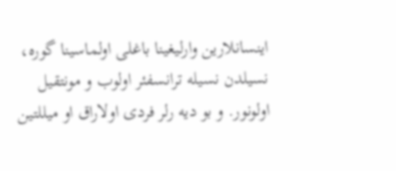اینسانلارین وارلیغینا باغلی اولماسینا گوره، نسیلدن نسیله ترانسفئر اولوب و مونتقیل اولونور. و بو دیه رلر فردی اولاراق او میللتین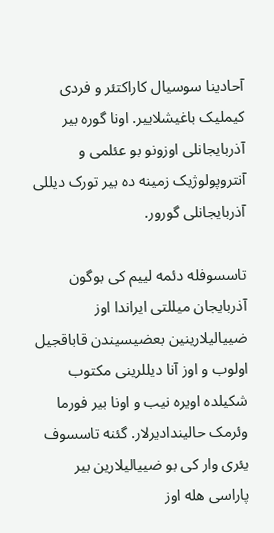آحادینا سوسیال کاراکتئر و فردی کیملیک باغیشلاییر. اونا گوره بیر آذربایجانلی اوزونو بو عئلمی و آنتروپولوژیک زمینه ده بیر تورک دیللی آذربایجانلی گورور.

تاسسوفله دئمه لییم کی بوگون آذربایجان میللتی ایراندا اوز ضییالیلارینین بعضیسیندن قاباقجیل اولوب و اوز آنا دیللرینی مکتوب شکیلده اویره نیب و اونا بیر فورما وئرمک حالیندادیرلار. گئنه تاسسوف یئری وار کی بو ضییالیلارین بیر پاراسی هله اوز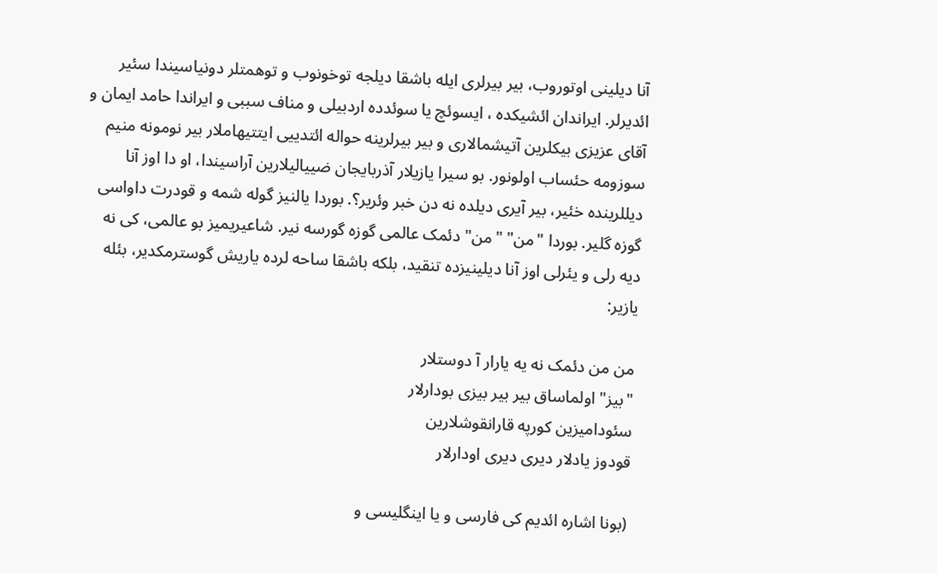آنا دیلینی اوتوروب، بیر بیرلری ایله باشقا دیلجه توخونوب و توهمتلر دونیاسیندا سئیر ائدیرلر. ایراندان ائشیکده ، ایسوئچ یا سوئدده اردبیلی و مناف سببی و ایراندا حامد ایمان و آقای عزیزی بیکلرین آتیشمالاری و بیر بیرلرینه حواله ائتدییی ایتتیهاملار بیر نومونه منیم سوزومه حئساب اولونور. بو سیرا یازیلار آذربایجان ضییالیلارین آراسیندا، او دا اوز آنا دیللرینده خئیر، بیر آیری دیلده نه دن خبر وئریر؟. بوردا یالنیز گوله شمه و قودرت داواسی گوزه گلیر. بوردا "من" "من" دئمک عالمی گوزه گورسه نیر. شاعیریمیز بو عالمی، کی نه دیه رلی و یئرلی اوز آنا دیلینیزده تنقید، بلکه باشقا ساحه لرده یاریش گوسترمکدیر، بئله یازیر:

من من دئمک نه یه یارار آ دوستلار
"بیز" اولماساق بیر بیر بیزی بودارلار
سئودامیزین کورپه قارانقوشلارین
قودوز یادلار دیری دیری اودارلار

(بونا اشاره ائدیم کی فارسی و یا اینگلیسی و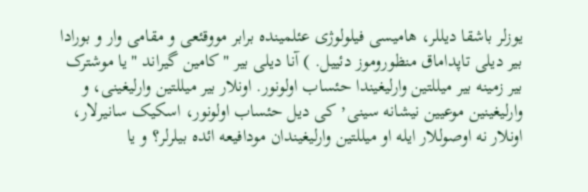یوزلر باشقا دیللر، هامیسی فیلولوژی عئلمینده برابر مووقئعی و مقامی وار و بورادا بیر دیلی تاپداماق منظوروموز دئییل. ) آنا دیلی بیر "کامین گیراند " یا موشترک بیر زمینه بیر میللتین وارلیغیندا حئساب اولونور. اونلار بیر میللتین وارلیغینی، و وارلیغینین موعیین نیشانه سینی٬ کی دیل حئساب اولونور، اسکیک سانیرلار، اونلار نه اوصوللار ایله او میللتین وارلیغیندان مودافیعه ائده بیلرلر؟ و یا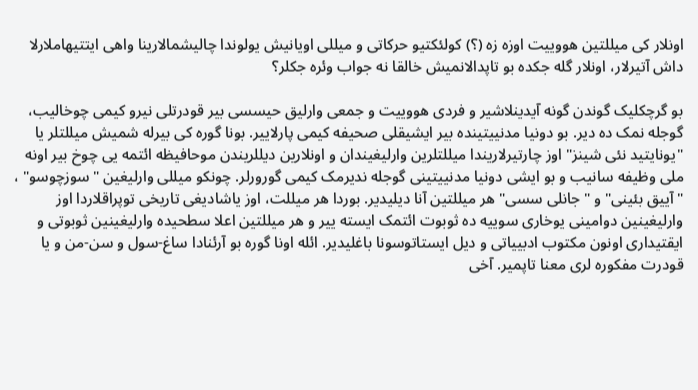اونلار کی میللتین هووییت اوزه زه (؟) کولئکتیو حرکاتی و میللی اویانیش یولوندا چالیشمالارینا واهی ایتتیهاملارلا داش آتیرلار، اونلار گله جکده بو تاپدالانمیش خالقا نه جواب وئره جکلر؟

بو گرچکلیک گوندن گونه آیدینلاشیر و فردی هووییت و جمعی وارلیق حیسسی بیر قودرتلی نیرو کیمی چوخالیب، گوجله نمک ده دیر. بو دونیا مدنییتینده بیر ایشیقلی صحیفه کیمی پارلاییر. بونا گوره کی بیرله شمیش میللتلر یا "یونایتید نئی شینز" اوز چارتیرلاریندا میللتلرین وارلیغیندان و اونلارین دیللریندن موحافیظه ائتمه یی چوخ بیر اونه ملی وظیفه سانیب و بو ایشی دونیا مدنییتینی گوجله ندیرمک کیمی گورورلر. چونکو میللی وارلیغین "سوزچوسو" ، "آییق بئینی" و " جانلی سسی" هر میللتین آنا دیلیدیر. بوردا هر میللت، اوز یاشادیغی تاریخی توپراقلاردا اوز وارلیغینین دوامینی یوخاری سوییه ده ثوبوت ائتمک ایسته ییر و هر میللتین اعلا سطحیده وارلیغینین ثوبوتی و ایقتیداری اونون مکتوب ادبییاتی و دیل ایستاتوسونا باغلیدیر. ائله اونا گوره بو آرئنادا ساغ-سول و سن-من و یا قودرت مفکوره لری معنا تاپمیر. آخی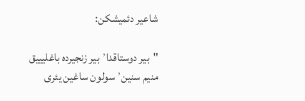شاعیر دئمیشکن:

"بیر دوستاقدا٬ بیر زنجیرده باغلیییق
منیم سنین٬ سولون ساغین یئری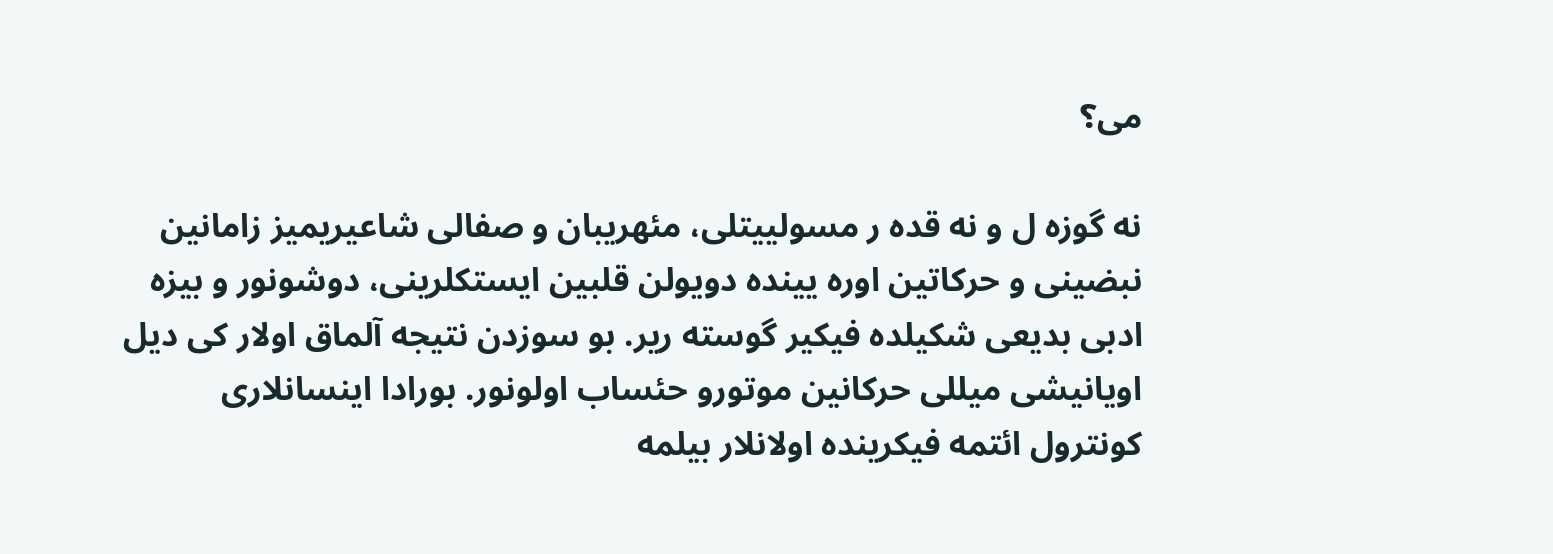می؟

نه گوزه ل و نه قده ر مسولییتلی، مئهریبان و صفالی شاعیریمیز زامانین نبضینی و حرکاتین اوره یینده دویولن قلبین ایستکلرینی، دوشونور و بیزه ادبی بدیعی شکیلده فیکیر گوسته ریر. بو سوزدن نتیجه آلماق اولار کی دیل اویانیشی میللی حرکانین موتورو حئساب اولونور. بورادا اینسانلاری کونترول ائتمه فیکرینده اولانلار بیلمه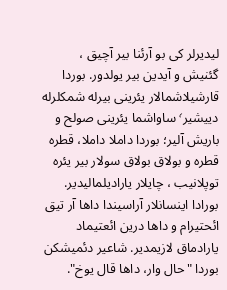لیدیرلر کی بو آرئنا بیر آچیق ، گئنیش و آیدین بیر یولدور. بوردا قارشیلاشمالار یئرینی بیرله شمکلرله دییشیر٬ ساواشما یئرینی صولح و باریش آلیر؛ بوردا داملا داملا، قطره قطره و بولاق بولاق سولار بیر یئره توپلانیب ، چایلار یارادیلمالیدیر. بورادا اینسانلار آراسیندا داها آر تیق ائحتیرام و داها درین ائعتیماد یارادماق لازیمدیر. شاعیر دئمیشکن بوردا "حال وار، داها قال یوخ".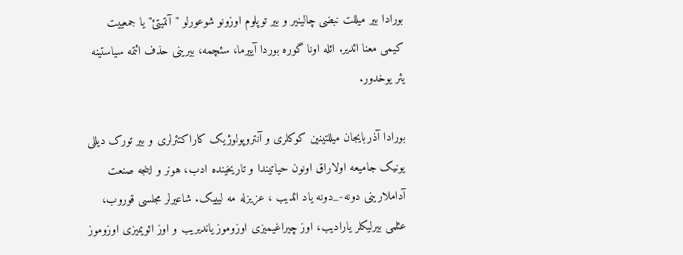بورادا بیر میللت نبضی چالینیر و بیر توپلوم اوزونو شوعورلو "آنتیتئ" یا جمعییت کیمی معنا ائدیر. ائله اونا گوره بوردا آییرما، سئچمه، بیرینی حذف ائتمه سیاستینه یئر یوخدور.

بورادا آذربایجان میللتینین کوکلری و آنتروپولوژیک کاراکتئرلری و بیر تورک دیللی یونیک جامیعه اولاراق اونون حیاتیندا و تاریخینده ادب، هونر و اینجه صنعت آداملارینی دونه-_دونه یاد ائدیب ، عزیزله مه لیییک. شاعیرلر مجلسی قوروب، عئلمی بیرلیکلر یارادیب، اوز چیراغیمیزی اوزوموز یاندیریب و اوز ائویمیزی اوزوموز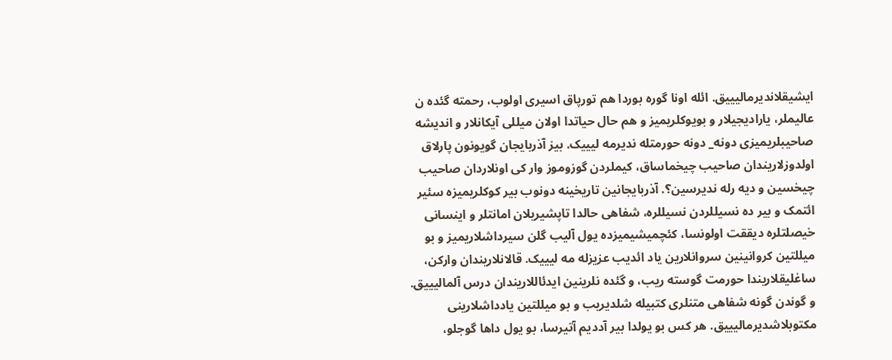ایشیقلاندیرمالیییق. ائله اونا گوره بوردا هم تورپاق اسیری اولوب، رحمته گئده ن عالیملر، یارادیجیلار و بویوکلریمیز و هم حال حیاتدا اولان میللی آیکانلار و اندیشه صاحیبلریمیزی دونه_ دونه حورمتله ندیرمه لیییک. بیز آذربایجان گویونون پارلاق اولدوزلاریندان صاحیب چیخماساق، کیملردن گوزوموز وار کی اونلاردان صاحیب چیخسین و دیه رله ندیرسین؟. آذربایجانین تاریخینه دونوب بیر کوکلریمیزه سئیر ائتمک و بیر ده نسیللردن نسیللره، شفاهی حالدا تاپشیریلان امانتلر و اینسانی خیصلتلره دیققت اولونسا، کئچمیشیمیزده یول آلیب گلن سیرداشلاریمیز و بو میللتین کروانینین سروانلارین یاد ائدیب عزیزله مه لیییک. قالانلاریندان وارکن، ساغلیقلاریندا حورمت گوسته ریب، و گئده نلرینین ایدئاللاریندان درس آلمالیییق. و گوندن گونه شفاهی متنلری کتبیله شلدیریب و بو میللتین یادداشلارینی مکتوبلاشدیرمالیییق. هر کس بو یولدا بیر آددیم آتیرسا، بو یول داها گوجلو،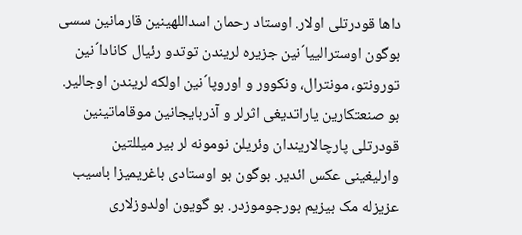داها قودرتلی اولار. اوستاد رحمان اسداللهینین قارمانین سسی بوگون اوسترالییا´نین جزیره لریندن توتدو رئیال کانادا´نین تورونتو، مونترال، ونکوور و اوروپا´نین اولکه لریندن اوجالیر. بو صنعتکارین یاراتدیغی اثرلر و آذربایجانین موقاماتینین قودرتلی پارچالاریندان وئریلن نومونه لر بیر میللتین وارلیغینی عکس ائدیر. بوگون بو اوستادی باغریمیزا باسیب عزیزله مک بیزیم بورجوموزدر. بو گویون اولدوزلاری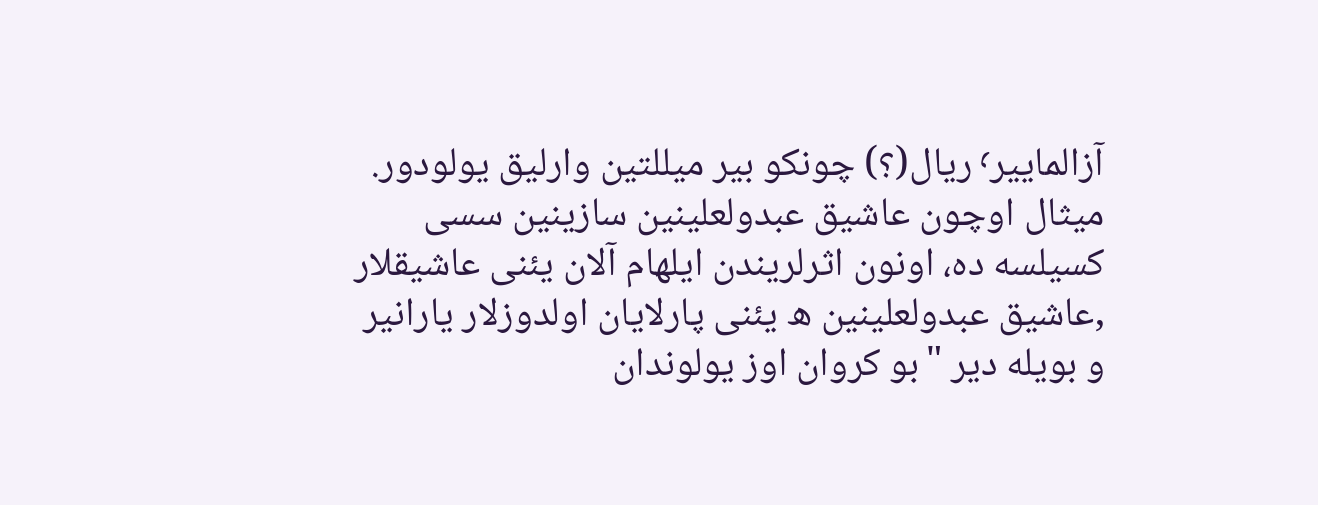آزالماییر٬ ریال(؟) چونکو بیر میللتین وارلیق یولودور. میثال اوچون عاشیق عبدولعلینین سازینین سسی کسیلسه ده، اونون اثرلریندن ایلهام آلان یئنی عاشیقلار ,عاشیق عبدولعلینین ه یئنی پارلایان اولدوزلار یارانیر و بویله دیر "بو کروان اوز یولوندان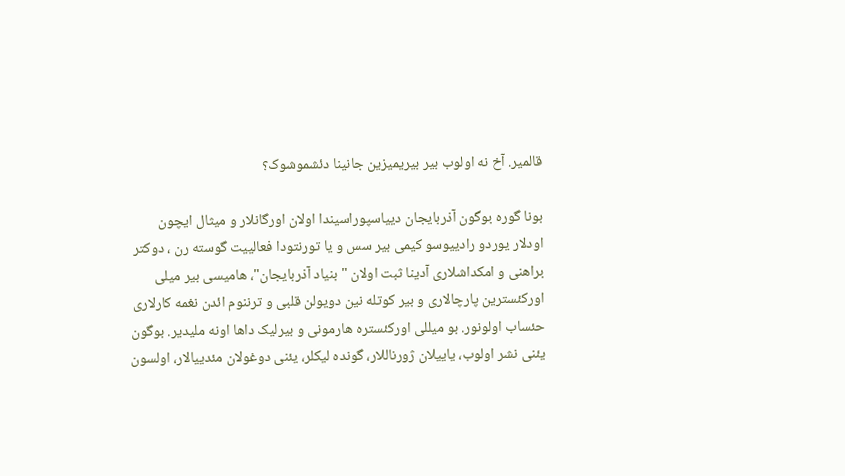قالمیر. آخ نه اولوب بیر بیریمیزین جانینا دئشموشوک؟

بونا گوره بوگون آذربایجان دییاسپوراسیندا اولان اورگانلار و میثال ایچون اودلار یوردو رادییوسو کیمی بیر سس و یا تورنتودا فعالییت گوسته رن ، دوکتر براهنی و امکداشلاری آدینا ثبت اولان " بنیاد آذربایجان"، هامیسی بیر میلی اورکئسترین پارچالاری و بیر کوتله نین دویولن قلبی و ترننوم ائدن نغمه کارلاری حئساب اولونور. بو میللی اورکئستره هارمونی و بیرلیک داها اونه ملیدیر. بوگون یئنی نشر اولوب، یاییلان ژورناللار، گونده لیکلر، یئنی دوغولان مئدییالار، اولسون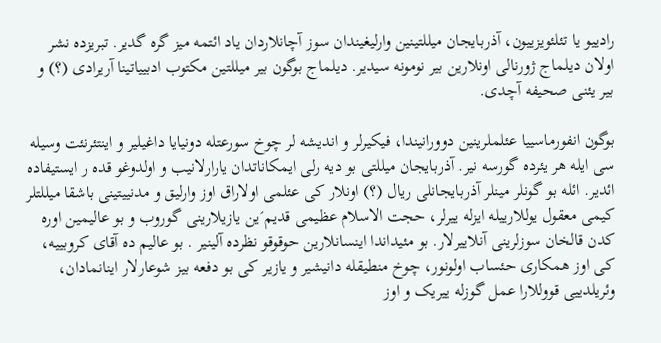رادییو یا تئلئویزییون، آذربایجان میللتینین وارلیغیندان سوز آچانلاردان یاد ائتمه میز گره گدیر. تبریزده نشر اولان دیلماج ژورنالی اونلارین بیر نومونه سیدیر. دیلماج بوگون بیر میللتین مکتوب ادبییاتینا آریرادی (؟) و بیر یئنی صحیفه آچدی.

بوگون انفورماسییا عئلملرینین دوورانیندا، فیکیرلر و اندیشه لر چوخ سورعتله دونیایا داغیلیر و اینتئرنئت وسیله سی ایله هر یئرده گورسه نیر. آذربایجان میللتی بو دیه رلی ایمکاناتدان یارارلانیب و اولدوغو قده ر ایستیفاده ائدیر. ائله بو گونلر مینلر آذربایجانلی ریال (؟) اونلار کی عئلمی اولاراق اوز وارلیق و مدنییتینی باشقا میللتلر کیمی معقول یوللارییله ایزله ییرلر، حجت الاسلام عظیمی قدیم´ین یازیلارینی گوروب و بو عالیمین اوره کدن قالخان سوزلرینی آنلاییرلار. بو مئیداندا اینسانلارین حوقوقو نظرده آلینیر . بو عالیم ده آقای کروبییه، کی اوز همکاری حئساب اولونور، چوخ منطیقله دانیشیر و یازیر کی بو دفعه بیز شوعارلار اینانمادان، وئریلدییی قووللارا عمل گوزله ییریک و اوز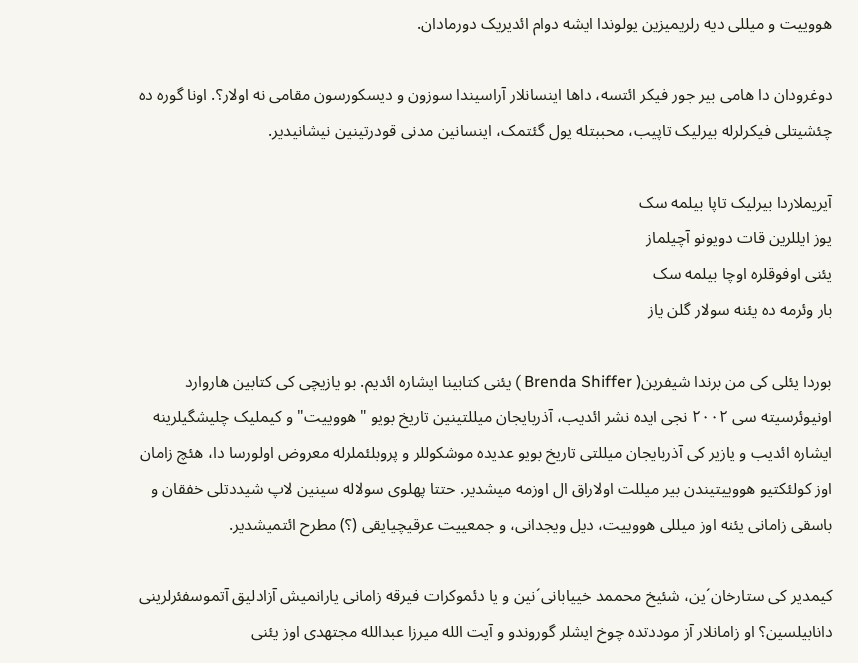هووییت و میللی دیه رلریمیزین یولوندا ایشه دوام ائدیریک دورمادان.

دوغرودان دا هامی بیر جور فیکر ائتسه، داها اینسانلار آراسیندا سوزون و دیسکورسون مقامی نه اولار؟. اونا گوره ده چئشیتلی فیکرلرله بیرلیک تاپیب، محببتله یول گئتمک، اینسانین مدنی قودرتینین نیشانیدیر.

آیریملاردا بیرلیک تاپا بیلمه سک
یوز ایللرین قات دویونو آچیلماز
یئنی اوفوقلره اوچا بیلمه سک
بار وئرمه ده یئنه سولار گلن یاز

بوردا یئلی کی من برندا شیفرین( Brenda Shiffer ) یئنی کتابینا ایشاره ائدیم. بو یازیچی کی کتابین هاروارد اونیوئرسیته سی ۲۰۰۲ نجی ایده نشر ائدیب، آذربایجان میللتینین تاریخ بویو "هووییت" و کیملیک چلیشگیلرینه ایشاره ائدیب و یازیر کی آذربایجان میللتی تاریخ بویو عدیده موشکوللر و پروبلئملرله معروض اولورسا دا، هئچ زامان اوز کولئکتیو هووییتیندن بیر میللت اولاراق ال اوزمه میشدیر. حتتا پهلوی سولاله سینین لاپ شیددتلی خفقان و باسقی زامانی یئنه اوز میللی هووییت، دیل ویجدانی، و جمعییت عرقیچیایقی (؟) مطرح ائتمیشدیر.

کیمدیر کی ستارخان´ین، شئیخ محممد خییابانی´نین و یا دئموکرات فیرقه زامانی یارانمیش آزادلیق آتموسفئرلرینی دانابیلسین؟ او زامانلار آز موددتده چوخ ایشلر گوروندو و آیت الله میرزا عبدالله مجتهدی اوز یئنی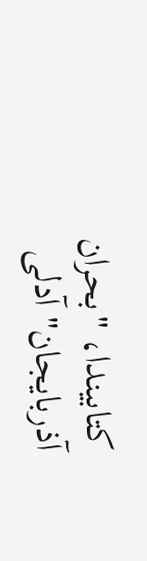کتابیندا، "بحران آذربایجان" آدلی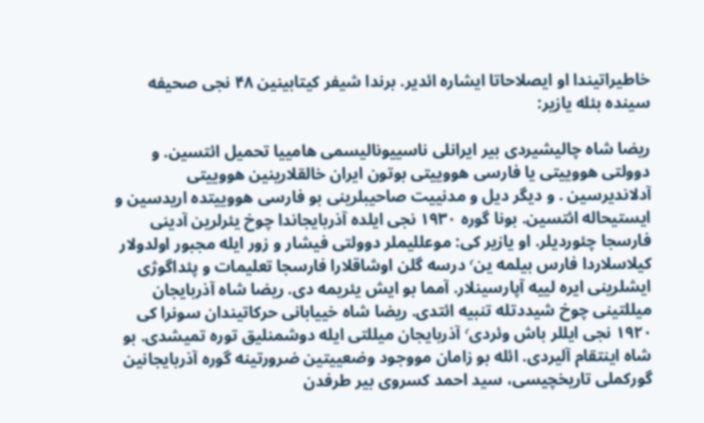خاطیراتیندا او ایصلاحاتا ایشاره ائدیر. برندا شیفر کیتابینین ۴٨ نجی صحیفه سینده بئله یازیر:

ریضا شاه چالیشیردی بیر ایرانلی ناسییونالیسمی هامییا تحمیل ائتسین. و دوولتی هووییتی یا فارسی هووییتی بوتون ایران خالقلارینین هووییتی آدلاندیرسین . و دیگر دیل و مدنییت صاحیبلرینی بو فارسی هووییتده اریدسین و ایستیحاله ائتسین. بونا گوره ۱۹٣۰ نجی ایلده آذربایجاندا چوخ یئرلرین آدینی فارسجا چئوردیلر. او یازیر کی: موعللیملر دوولتی فیشار و زور ایله مجبور اولدولار کیلاسلاردا فارس بیلمه ین٬ درسه گلن اوشاقلارا فارسجا تعلیمات و پئداگوژی ایشلرینی ایره لییه آپارسینلار. آمما بو ایش یئریمه دی. ریضا شاه آذربایجان میللتینی چوخ شیددتله تنبیه ائتدی. ریضا شاه خییابانی حرکاتیندان سونرا کی ۱۹۲۰ نجی ایللر باش وئردی٬ آذربایجان میللتی ایله دوشمنلیق توره تمیشدی. بو شاه اینتقام آلیردی. ائله بو زامان مووجود وضعییتین ضرورتینه گوره آذربایجانین گورکملی تاریخچیسی، سید احمد کسروی بیر طرفدن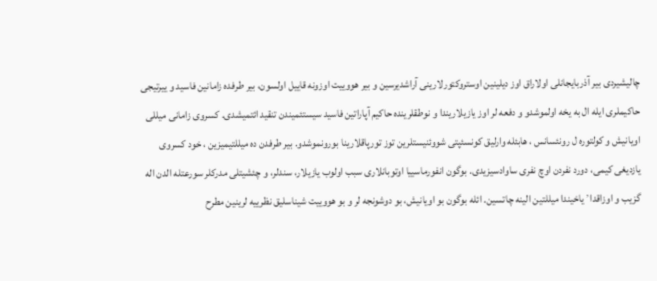چالیشیردی بیر آذربایجانلی اولاراق اوز دیلینین اوستروکتورلارینی آراشدیرسین و بیر هووییت اوزونه قاییل اولسون، بیر طرفده زامانین فاسید و ییرتیجی حاکیملری ایله ال به یخه اولموشدو و دفعه لر اوز یازیلاریندا و نوطقلرینده حاکیم آپاراتین فاسید سیستئمیندن تنقید ائتمیشدی. کسروی زامانی میللی اویانیش و کولتوره ل رونئسانس ، هابئله وارلیق کونسئپتی شووئنیستلرین توز تورپاقلارینا بورونموشدو. بیر طرفدن ده میللتیمیزین ، خود کسروی یازدیغی کیمی، دورد نفردن اوچ نفری ساوادسیزیدی. بوگون انفورماسییا اوتوبانلاری سبب اولوب یازیلار، سندلر، و چئشیتلی مدرکلر سورعتله الدن اله گزیب و اوزاقدا٬ یاخیندا میللتین الینه چاتسین. ائله بوگون بو اویانیش، بو دوشونجه لر و بو هووییت شیناسلیق نظرییه لرینین مطرح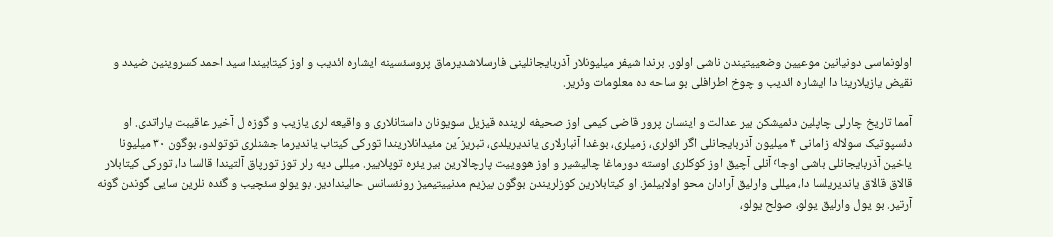اولونماسی دونیانین موعیین وضعییتیندن ناشی اولور. برندا شیفر میلیونلار آذربایجانلینی فارسلاشدیرماق پروسئسینه ایشاره ائدیب و اوز کیتابیندا سید احمد کسروینین ضیدد و نقیض یازیلارینا دا ایشاره ائدیب و چوخ اطرافلی بو ساحه ده معلومات وئریر.

آمما تاریخ چارلی چاپلین دئمیشکن بیر عدالت و اینسان پرور قاضی کیمی اوز صحیفه لرینده قیزیل سویونان داستانلاری و واقیعه لری یازیب و گوزه ل آخیر عاقیبت یاراتدی. او دئسپوتیک سولاله زامانی ۴ میلیون آذربایجانلی اگر ائولری، زمیلری، بوغدا آنبارلاری یاندیریلدی، تبریز´ین مئیدانلاریندا تورکی کیتاب یاندیرما جشنلری توتولدو، بوگون ٣۰ میلیونا یاخین آذربایجانلی باشی اوجا٬ آنلی آچیق اوز کوکلری اوسته دورماغا چالیشیر و اوز هووییت پارچالارین بیر یئره توپلاییر. میللی دیه رلر توز تورپاق آلتیندا قالسا دا، تورکی کیتابلار قالاق قالاق یاندیریلسا دا، میللی وارلیق آرادان محو اولابیلمز. او کیتابلارین کوزلریندن بوگون بیزیم مدنییتیمیز رونئسانس حالیندادیر. بو یولو سئچیب و گئده نلرین سایی گوندن گونه آرتیر. بو یول وارلیق یولو، صولح یولو،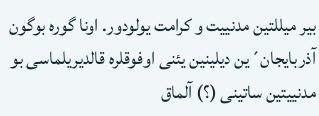بیر میللتین مدنییت و کرامت یولودور. اونا گوره بوگون آذربایجان´ین دیلینین یئنی اوفوقلره قالدیریلماسی بو مدنییتین ساتینی (؟) آلماق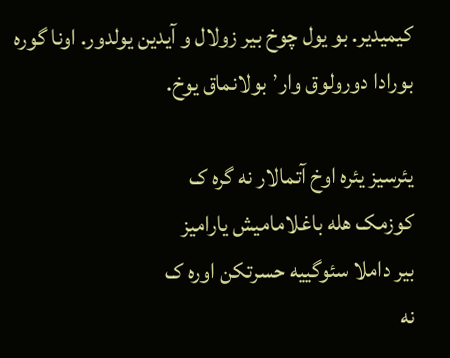کیمیدیر. بو یول چوخ بیر زولال و آیدین یولدور. اونا گوره بورادا دورولوق وار٬ بولانماق یوخ.

یئرسیز یئره اوخ آتمالار نه گره ک
کوزمک هله باغلامامیش یارامیز
بیر داملا سئوگییه حسرتکن اوره ک
نه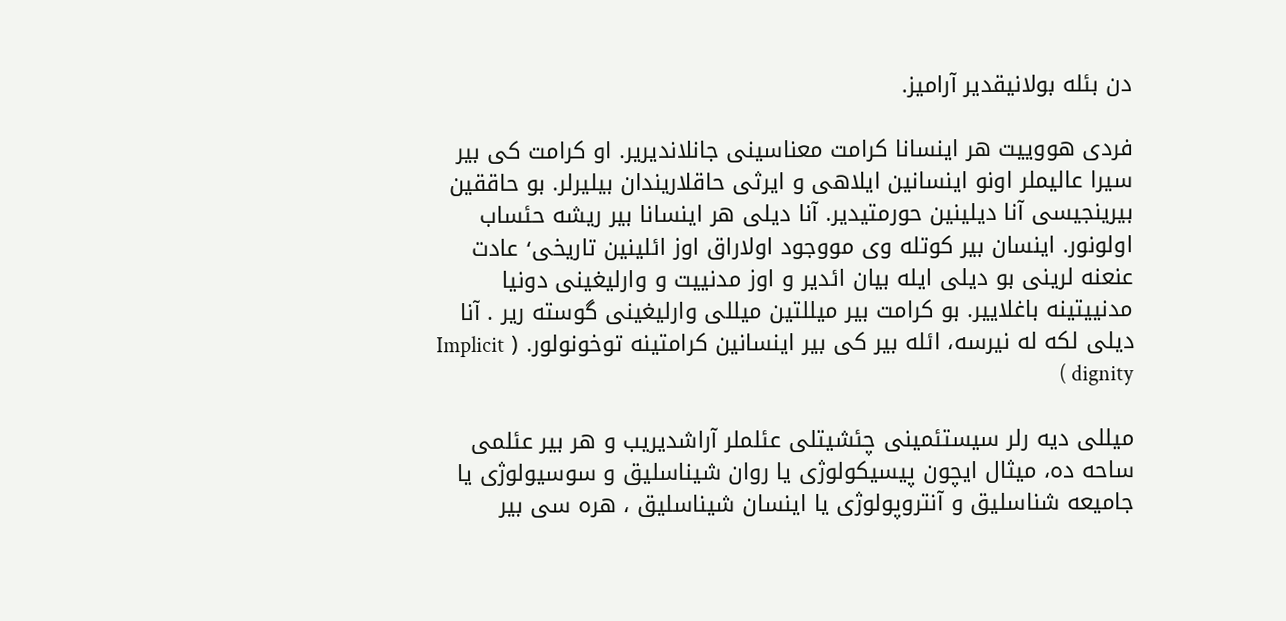دن بئله بولانیقدیر آرامیز.

فردی هووییت هر اینسانا کرامت معناسینی جانلاندیریر. او کرامت کی بیر سیرا عالیملر اونو اینسانین ایلاهی و ایرثی حاقلاریندان بیلیرلر. بو حاققین بیرینجیسی آنا دیلینین حورمتیدیر. آنا دیلی هر اینسانا بیر ریشه حئساب اولونور. اینسان بیر کوتله وی مووجود اولاراق اوز ائلینین تاریخی٬ عادت عنعنه لرینی بو دیلی ایله بیان ائدیر و اوز مدنییت و وارلیغینی دونیا مدنییتینه باغلاییر. بو کرامت بیر میللتین میللی وارلیغینی گوسته ریر . آنا دیلی لکه له نیرسه، ائله بیر کی بیر اینسانین کرامتینه توخونولور. ( Implicit dignity )

میللی دیه رلر سیستئمینی چئشیتلی عئلملر آراشدیریب و هر بیر عئلمی ساحه ده، میثال ایچون پیسیکولوژی یا روان شیناسلیق و سوسیولوژی یا جامیعه شناسلیق و آنتروپولوژی یا اینسان شیناسلیق ، هره سی بیر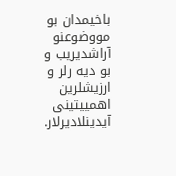باخیمدان بو مووضوعنو آراشدیریب و بو دیه رلر و ارزیشلرین اهمییتینی آیدینلادیرلار.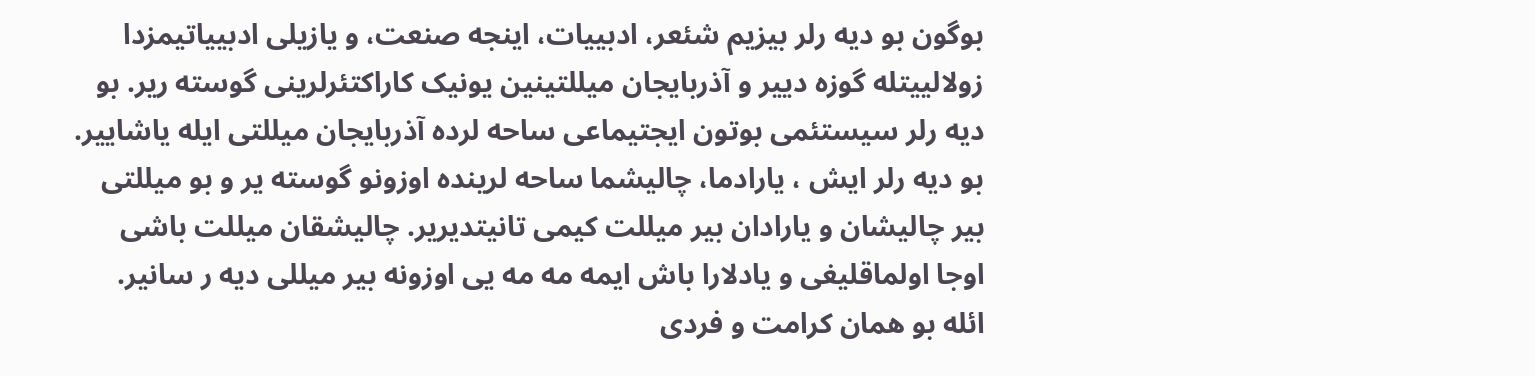بوگون بو دیه رلر بیزیم شئعر، ادبییات، اینجه صنعت، و یازیلی ادبییاتیمزدا زولالییتله گوزه دییر و آذربایجان میللتینین یونیک کاراکتئرلرینی گوسته ریر. بو دیه رلر سیستئمی بوتون ایجتیماعی ساحه لرده آذربایجان میللتی ایله یاشاییر. بو دیه رلر ایش ، یارادما، چالیشما ساحه لرینده اوزونو گوسته یر و بو میللتی بیر چالیشان و یارادان بیر میللت کیمی تانیتدیریر. چالیشقان میللت باشی اوجا اولماقلیغی و یادلارا باش ایمه مه مه یی اوزونه بیر میللی دیه ر سانیر. ائله بو همان کرامت و فردی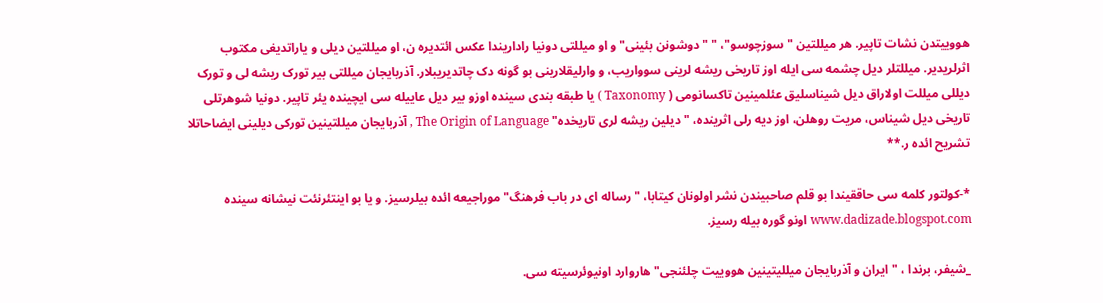هووییتدن نشات تاپیر. هر میللتین " سوزچوسو"، " "دوشونن بئینی" و او میللتی دونیا راداریندا عکس ائتدیره ن، او میللتین دیلی و یاراتدیغی مکتوب اثرلریدیر. میللتلر دیل چشمه سی ایله اوز تاریخی ریشه لرینی سوواریب، و وارلیقلارینی بو گونه دک چاتدیریبلار. آذربایجان میللتی بیر تورک ریشه لی و تورک دیللی میللت اولاراق دیل شیناسلیق عئلمینین تاکسانومی ( Taxonomy ) یا طبقه بندی سینده اوزو بیر دیل عاییله سی ایچینده یئر تاپیر. دونیا شوهرتلی تاریخی دیل شیناس، مریت روهلن، اوز دیه رلی اثرینده، "دیلین ریشه لری تاریخده" The Origin of Language , آذربایجان میللتینین تورکی دیلینی ایضاحاتلا تشریح ائده ر.**

*-کولتور کلمه سی حاققیندا بو قلم صاحبیندن نشر اولونان کیتابا، "رساله ای در باب فرهنگ" موراجیعه ائده بیلرسیز. و یا بو اینتئرنئت نیشانه سینده www.dadizade.blogspot.com اونو گوره بیله رسیز.

_شیفر، برندا ، "ایران و آذربایجان میللیتینین هووییت چلئنجی" هاروارد اونیوئرسیته سی.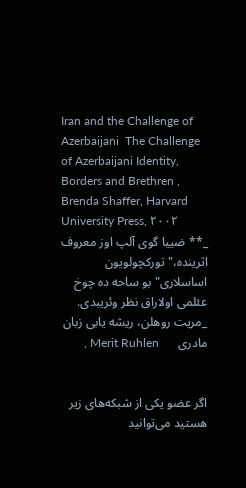Iran and the Challenge of Azerbaijani  The Challenge of Azerbaijani Identity, Borders and Brethren ,
Brenda Shaffer, Harvard University Press, ۲۰۰۲
_** ضییا گوی آلپ اوز معروف اثرینده،" تورکچولویون اساسلاری" بو ساحه ده چوخ عئلمی اولاراق نظر وئریبدی.
_مریت روهلن، ریشه یابی زبان مادری      Merit Ruhlen ,


اگر عضو یکی از شبکه‌های زیر هستید می‌توانید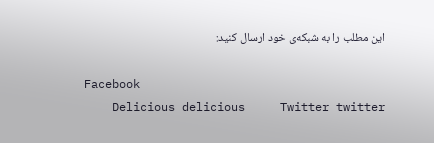این مطلب را به شبکه‌ی خود ارسال کنید:

Facebook
    Delicious delicious     Twitter twitter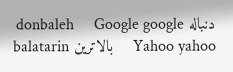دنباله donbaleh     Google google     Yahoo yahoo     بالاترین balatarin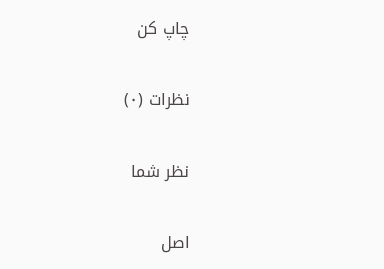چاپ کن

نظرات (۰)

نظر شما

اصل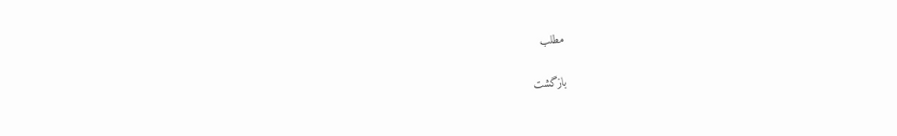مطلب

بازگشت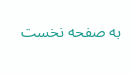به صفحه نخست